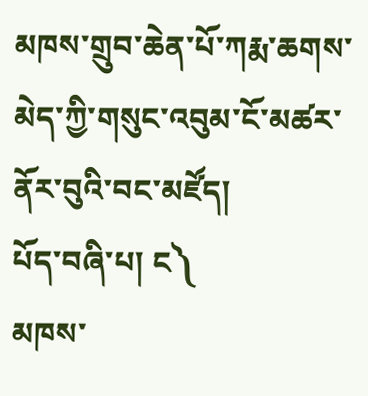མཁས་གྲུབ་ཆེན་པོ་ཀརྨ་ཆགས་མེད་ཀྱི་གསུང་འབུམ་ངོ་མཚར་ནོར་བུའི་བང་མཛོད།
པོད་བཞི་པ། ང༽
མཁས་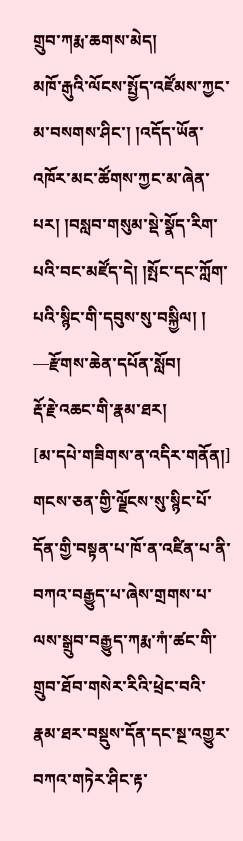གྲུབ་ཀརྨ་ཆགས་མེད།
མཁོ་རྒུའི་ལོངས་སྤྱོད་འཛོམས་ཀྱང་མ་བསགས་ཤིང་། །འདོད་ཡོན་འཁོར་མང་ཚོགས་ཀྱང་མ་ཞེན་པར། །བསླབ་གསུམ་སྡེ་སྣོད་རིག་པའི་བང་མཛོད་དེ། །སྤོང་དང་ཀློག་པའི་སྙིང་གི་དབུས་སུ་བསྐྱིལ། །
—རྫོགས་ཆེན་དཔོན་སློབ།
རྡོ་རྗེ་འཆང་གི་རྣམ་ཐར།
[མ་དཔེ་གཟིགས་ན་འདིར་གནོན།]
གངས་ཅན་གྱི་ལྗོངས་སུ་སྙིང་པོ་དོན་གྱི་བསྟན་པ་ཁོ་ན་འཛིན་པ་ནི་བཀའ་བརྒྱུད་པ་ཞེས་གྲགས་པ་ལས་སྒྲུབ་བརྒྱུད་ཀརྨ་ཀཾ་ཚང་གི་གྲུབ་ཐོབ་གསེར་རིའི་ཕྲེང་བའི་རྣམ་ཐར་བསྡུས་དོན་དང་སྔ་འགྱུར་བཀའ་གཏེར་ཤིང་རྟ་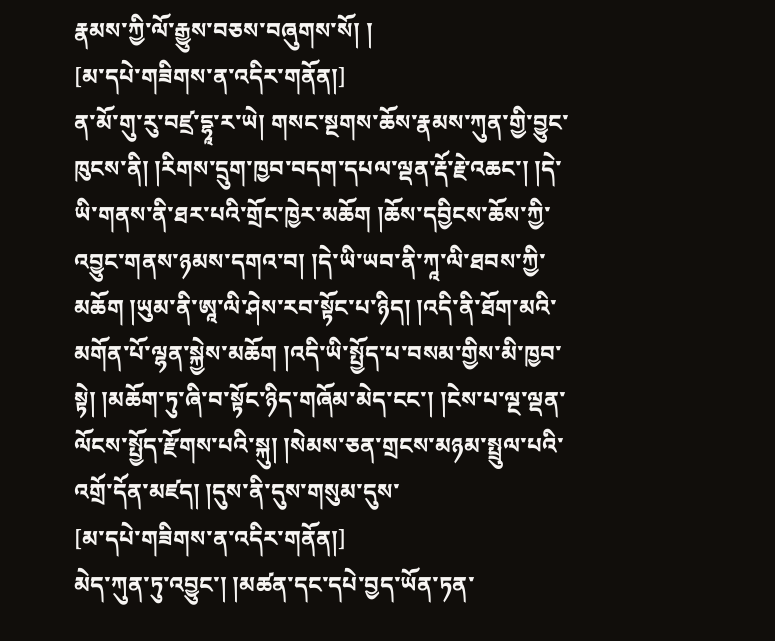རྣམས་ཀྱི་ལོ་རྒྱུས་བཅས་བཞུགས་སོ། །
[མ་དཔེ་གཟིགས་ན་འདིར་གནོན།]
ན་མོ་གུ་རུ་བཛྲ་དྷཱ་ར་ཡེ། གསང་སྔགས་ཆོས་རྣམས་ཀུན་གྱི་བྱུང་ཁུངས་ནི། །རིགས་དྲུག་ཁྱབ་བདག་དཔལ་ལྡན་རྡོ་རྗེ་འཆང་། །དེ་ཡི་གནས་ནི་ཐར་པའི་གྲོང་ཁྱེར་མཆོག །ཆོས་དབྱིངས་ཆོས་ཀྱི་འབྱུང་གནས་ཉམས་དགའ་བ། །དེ་ཡི་ཡབ་ནི་ཀཱ་ལི་ཐབས་ཀྱི་མཆོག །ཡུམ་ནི་ཨཱ་ལི་ཤེས་རབ་སྟོང་པ་ཉིད། །འདི་ནི་ཐོག་མའི་མགོན་པོ་ལྷན་སྐྱེས་མཆོག །འདི་ཡི་སྤྱོད་པ་བསམ་གྱིས་མི་ཁྱབ་སྟེ། །མཆོག་ཏུ་ཞི་བ་སྟོང་ཉིད་གཞོམ་མེད་ངང་། །ངེས་པ་ལྔ་ལྡན་ལོངས་སྤྱོད་རྫོགས་པའི་སྐུ། །སེམས་ཅན་གྲངས་མཉམ་སྤྲུལ་པའི་འགྲོ་དོན་མཛད། །དུས་ནི་དུས་གསུམ་དུས་
[མ་དཔེ་གཟིགས་ན་འདིར་གནོན།]
མེད་ཀུན་ཏུ་འབྱུང་། །མཚན་དང་དཔེ་བྱད་ཡོན་ཏན་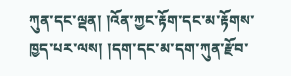ཀུན་དང་ལྡན། །འོན་ཀྱང་རྟོག་དང་མ་རྟོགས་ཁྱད་པར་ལས། །དག་དང་མ་དག་ཀུན་རྫོབ་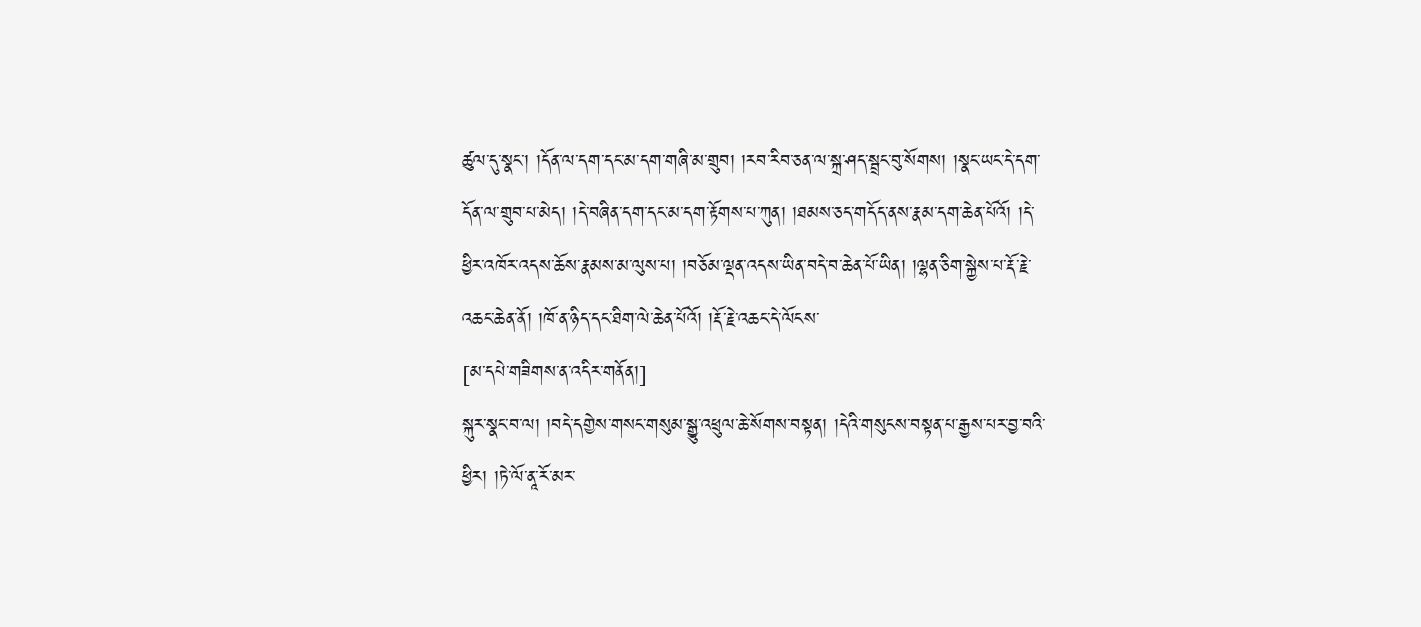ཚུལ་དུ་སྣང་། །དོན་ལ་དག་དང་མ་དག་གཞི་མ་གྲུབ། །རབ་རིབ་ཅན་ལ་སྐྲ་ཤད་སྦྲང་བུ་སོགས། །སྣང་ཡང་དེ་དག་དོན་ལ་གྲུབ་པ་མེད། །དེ་བཞིན་དག་དང་མ་དག་རྟོགས་པ་ཀུན། །ཐམས་ཅད་གདོད་ནས་རྣམ་དག་ཆེན་པོའོ། །དེ་ཕྱིར་འཁོར་འདས་ཆོས་རྣམས་མ་ལུས་པ། །བཅོམ་ལྡན་འདས་ཡིན་བདེ་བ་ཆེན་པོ་ཡིན། །ལྷན་ཅིག་སྐྱེས་པ་རྡོ་རྗེ་འཆང་ཆེན་ནོ། །ཁོ་ན་ཉིད་དང་ཐིག་ལེ་ཆེན་པོའོ། །རྡོ་རྗེ་འཆང་དེ་ལོངས་
[མ་དཔེ་གཟིགས་ན་འདིར་གནོན།]
སྐུར་སྣང་བ་ལ། །བདེ་དགྱེས་གསང་གསུམ་སྒྱུ་འཕྲུལ་ཆེ་སོགས་བསྟན། །དེའི་གསུངས་བསྟན་པ་རྒྱས་པར་བྱ་བའི་ཕྱིར། །ཏེ་ལོ་ནཱ་རོ་མར་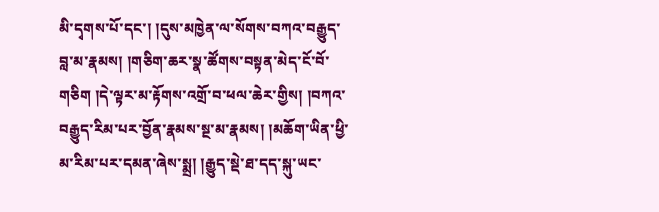མི་དྭགས་པོ་དང་། །དུས་མཁྱེན་ལ་སོགས་བཀའ་བརྒྱུད་བླ་མ་རྣམས། །གཅིག་ཆར་སྣ་ཚོགས་བསྟན་མེད་ངོ་བོ་གཅིག །དེ་ལྟར་མ་རྟོགས་འགྲོ་བ་ཕལ་ཆེར་གྱིས། །བཀའ་བརྒྱུད་རིམ་པར་བྱོན་རྣམས་སྔ་མ་རྣམས། །མཆོག་ཡིན་ཕྱི་མ་རིམ་པར་དམན་ཞེས་སྨྲ། །རྒྱུད་སྡེ་ཐ་དད་སྐུ་ཡང་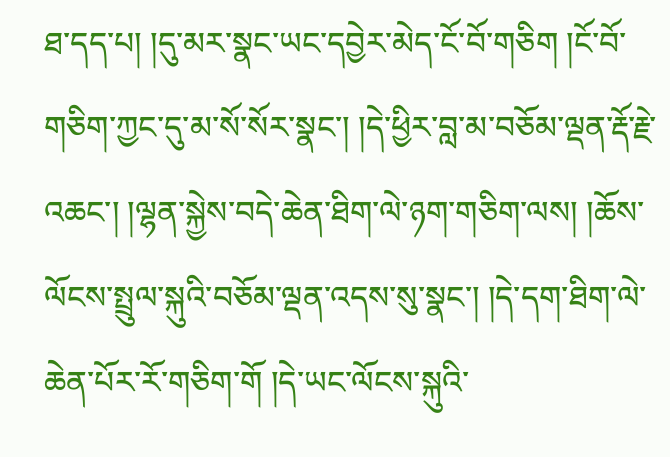ཐ་དད་པ། །དུ་མར་སྣང་ཡང་དབྱེར་མེད་ངོ་བོ་གཅིག །ངོ་བོ་གཅིག་ཀྱང་དུ་མ་སོ་སོར་སྣང་། །དེ་ཕྱིར་བླ་མ་བཅོམ་ལྡན་རྡོ་རྗེ་འཆང་། །ལྷན་སྐྱེས་བདེ་ཆེན་ཐིག་ལེ་ཉག་གཅིག་ལས། །ཆོས་ལོངས་སྤྲུལ་སྐུའི་བཅོམ་ལྡན་འདས་སུ་སྣང་། །དེ་དག་ཐིག་ལེ་ཆེན་པོར་རོ་གཅིག་གོ །དེ་ཡང་ལོངས་སྐུའི་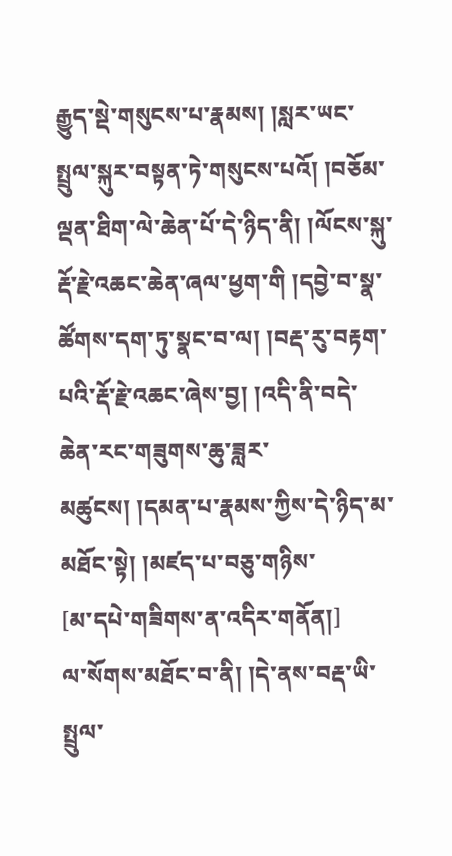རྒྱུད་སྡེ་གསུངས་པ་རྣམས། །སླར་ཡང་སྤྲུལ་སྐུར་བསྟན་ཏེ་གསུངས་པའོ། །བཅོམ་ལྡན་ཐིག་ལེ་ཆེན་པོ་དེ་ཉིད་ནི། །ལོངས་སྐུ་རྡོ་རྗེ་འཆང་ཆེན་ཞལ་ཕྱག་གི །དབྱེ་བ་སྣ་ཚོགས་དག་ཏུ་སྣང་བ་ལ། །བརྡ་རུ་བརྟག་པའི་རྡོ་རྗེ་འཆང་ཞེས་བྱ། །འདི་ནི་བདེ་ཆེན་རང་གཟུགས་ཆུ་ཟླར་མཚུངས། །དམན་པ་རྣམས་ཀྱིས་དེ་ཉིད་མ་མཐོང་སྟེ། །མཛད་པ་བཅུ་གཉིས་
[མ་དཔེ་གཟིགས་ན་འདིར་གནོན།]
ལ་སོགས་མཐོང་བ་ནི། །དེ་ནས་བརྡ་ཡི་སྤྲུལ་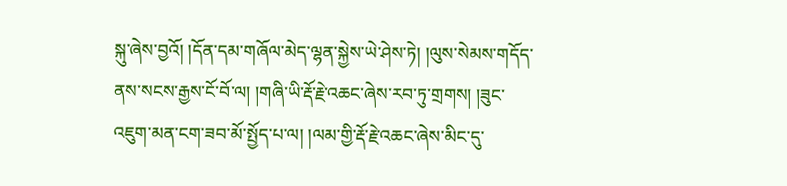སྐུ་ཞེས་བྱའོ། །དོན་དམ་གཞོལ་མེད་ལྷན་སྐྱེས་ཡེ་ཤེས་ཏེ། །ལུས་སེམས་གདོད་ནས་སངས་རྒྱས་ངོ་བོ་ལ། །གཞི་ཡི་རྡོ་རྗེ་འཆང་ཞེས་རབ་ཏུ་གྲགས། །ཟུང་འཇུག་མན་ངག་ཟབ་མོ་སྤྱོད་པ་ལ། །ལམ་གྱི་རྡོ་རྗེ་འཆང་ཞེས་མིང་དུ་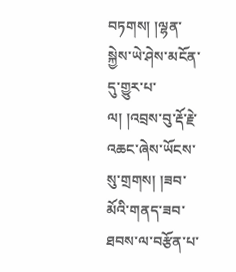བཏགས། །ལྷན་སྐྱེས་ཡེ་ཤེས་མངོན་དུ་གྱུར་པ་ལ། །འབྲས་བུ་རྡོ་རྗེ་འཆང་ཞེས་ཡོངས་སུ་གྲགས། །ཟབ་མོའི་གནད་ཟབ་ཐབས་ལ་བརྩོན་པ་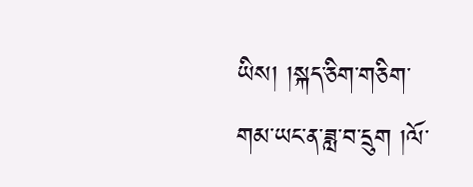ཡིས། །སྐད་ཅིག་གཅིག་གམ་ཡང་ན་ཟླ་བ་དྲུག །ལོ་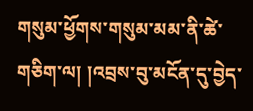གསུམ་ཕྱོགས་གསུམ་མམ་ནི་ཚེ་གཅིག་ལ། །འབྲས་བུ་མངོན་དུ་བྱེད་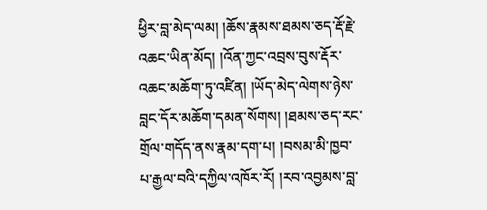ཕྱིར་བླ་མེད་ལམ། །ཆོས་རྣམས་ཐམས་ཅད་རྡོ་རྗེ་འཆང་ཡིན་མོད། །འོན་ཀྱང་འབྲས་བུས་རྡོར་འཆང་མཆོག་ཏུ་འཛིན། །ཡོད་མེད་ལེགས་ཉེས་བླང་དོར་མཆོག་དམན་སོགས། །ཐམས་ཅད་རང་གྲོལ་གདོད་ནས་རྣམ་དག་པ། །བསམ་མི་ཁྱབ་པ་རྒྱལ་བའི་དཀྱིལ་འཁོར་རོ། །རབ་འབྱམས་བླ་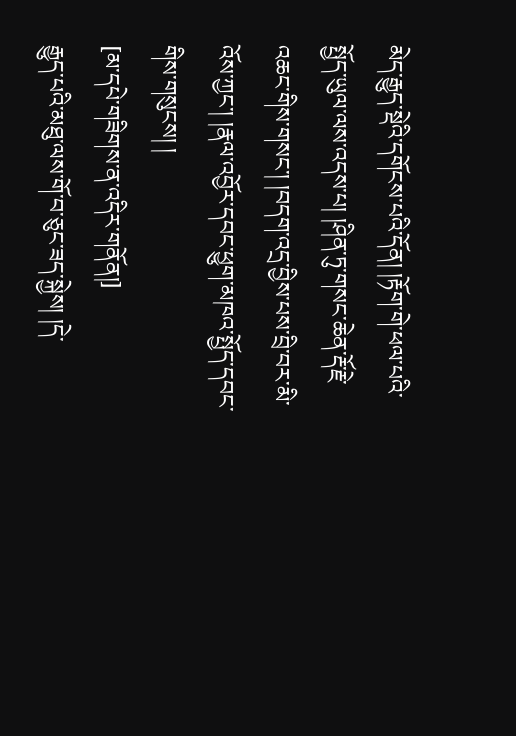མེད་རྒྱུད་སྡེའི་དགོངས་པའི་དོན། །རྟོག་གེ་ཕལ་པའི་སྤྱོད་ཡུལ་ལས་འདས་པ། །ཤིན་ཏུ་གསང་ཆེན་རྡོ་རྗེ་འཆང་གིས་གསང་། །བདག་འདྲ་བྱིས་པས་བྲི་བར་མི་འོས་ཀྱང་། །རྣལ་འབྱོར་དབང་ཕྱུག་མཁའ་སྤྱོད་དབང་གིས་གསུངས། །
[མ་དཔེ་གཟིགས་ན་འདིར་གནོན།]
རྒྱུད་པའི་མཐུ་ལས་གོ་བ་ཅུང་ཟད་སྐྱེས། །དེ་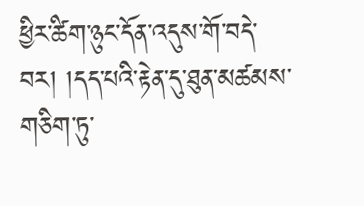ཕྱིར་ཚིག་ཉུང་དོན་འདུས་གོ་བདེ་བར། །དད་པའི་རྟེན་དུ་ཐུན་མཚམས་གཅིག་ཏུ་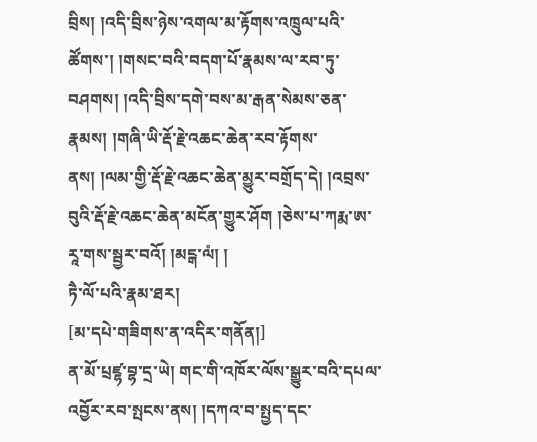བྲིས། །འདི་བྲིས་ཉེས་འགལ་མ་རྟོགས་འཁྲུལ་པའི་ཚོགས་། །གསང་བའི་བདག་པོ་རྣམས་ལ་རབ་ཏུ་བཤགས། །འདི་བྲིས་དགེ་བས་མ་རྒན་སེམས་ཅན་རྣམས། །གཞི་ཡི་རྡོ་རྗེ་འཆང་ཆེན་རབ་རྟོགས་ནས། །ལམ་གྱི་རྡོ་རྗེ་འཆང་ཆེན་མྱུར་བགྲོད་དེ། །འབྲས་བུའི་རྡོ་རྗེ་འཆང་ཆེན་མངོན་གྱུར་ཤོག །ཅེས་པ་ཀརྨ་ཨ་རཱ་གས་སྦྱར་བའོ། །མངྒ་ལཾ། །
ཏཻ་ལོ་པའི་རྣམ་ཐར།
[མ་དཔེ་གཟིགས་ན་འདིར་གནོན།]
ན་མོ་པྲཛྷ་བྷ་དྲ་ཡེ། གང་གི་འཁོར་ལོས་སྒྱུར་བའི་དཔལ་འབྱོར་རབ་སྤངས་ནས། །དཀའ་བ་སྤྱད་དང་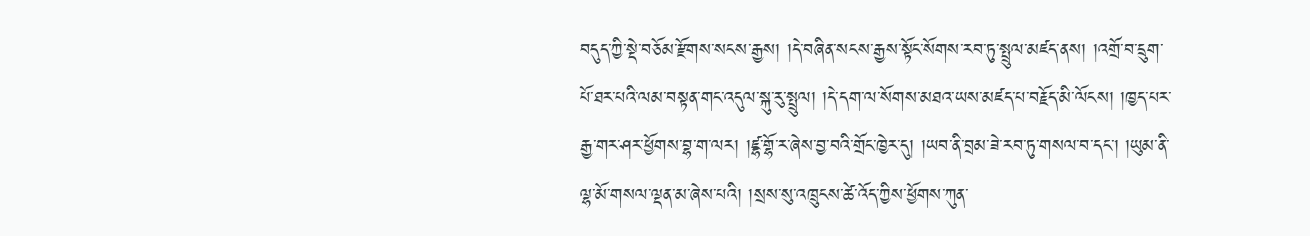བདུད་ཀྱི་སྡེ་བཅོམ་རྫོགས་སངས་རྒྱས། །དེ་བཞིན་སངས་རྒྱས་སྟོང་སོགས་རབ་ཏུ་སྤྲུལ་མཛད་ནས། །འགྲོ་བ་དྲུག་པོ་ཐར་པའི་ལམ་བསྟན་གང་འདུལ་སྐུ་རུ་སྤྲུལ། །དེ་དག་ལ་སོགས་མཐའ་ཡས་མཛད་པ་བརྗོད་མི་ལོངས། །ཁྱད་པར་རྒྱ་གར་ཤར་ཕྱོགས་བྷ་ག་ལར། །ཛྷ་གྷོ་ར་ཞེས་བྱ་བའི་གྲོང་ཁྱེར་དུ། །ཡབ་ནི་བྲམ་ཟེ་རབ་ཏུ་གསལ་བ་དང་། །ཡུམ་ནི་ལྷ་མོ་གསལ་ལྡན་མ་ཞེས་པའི། །སྲས་སུ་འཁྲུངས་ཚེ་འོད་ཀྱིས་ཕྱོགས་ཀུན་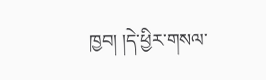ཁྱབ། །དེ་ཕྱིར་གསལ་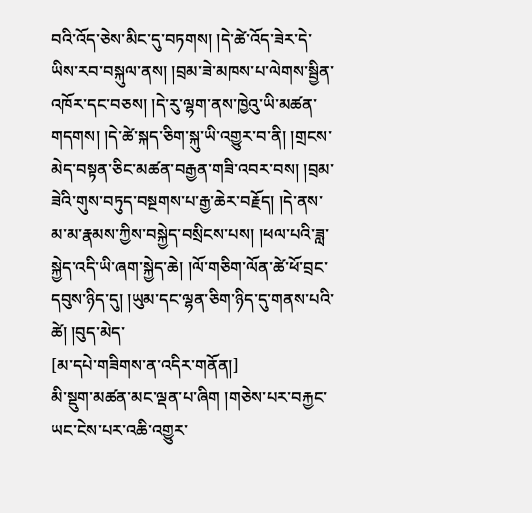བའི་འོད་ཅེས་མིང་དུ་བཏགས། །དེ་ཚེ་འོད་ཟེར་དེ་ཡིས་རབ་བསྐུལ་ནས། །བྲམ་ཟེ་མཁས་པ་ལེགས་སྦྱིན་འཁོར་དང་བཅས། །དེ་རུ་ལྷག་ནས་ཁྱེའུ་ཡི་མཚན་གདགས། །དེ་ཚེ་སྐད་ཅིག་སྐུ་ཡི་འགྱུར་བ་ནི། །གྲངས་མེད་བསྟན་ཅིང་མཚན་བརྒྱན་གཟི་འབར་བས། །བྲམ་ཟེའི་གུས་བཏུད་བསྔགས་པ་རྒྱ་ཆེར་བརྗོད། །དེ་ནས་མ་མ་རྣམས་ཀྱིས་བསྐྱེད་བསྲིངས་པས། །ཕལ་པའི་ཟླ་སྐྱེད་འདི་ཡི་ཞག་སྐྱེད་ཆེ། །ལོ་གཅིག་ལོན་ཚེ་ཕོ་བྲང་དབུས་ཉིད་དུ། །ཡུམ་དང་ལྷན་ཅིག་ཉིད་དུ་གནས་པའི་ཚེ། །བུད་མེད་
[མ་དཔེ་གཟིགས་ན་འདིར་གནོན།]
མི་སྡུག་མཚན་མང་ལྡན་པ་ཞིག །གཅེས་པར་བརྐྱང་ཡང་ངེས་པར་འཆི་འགྱུར་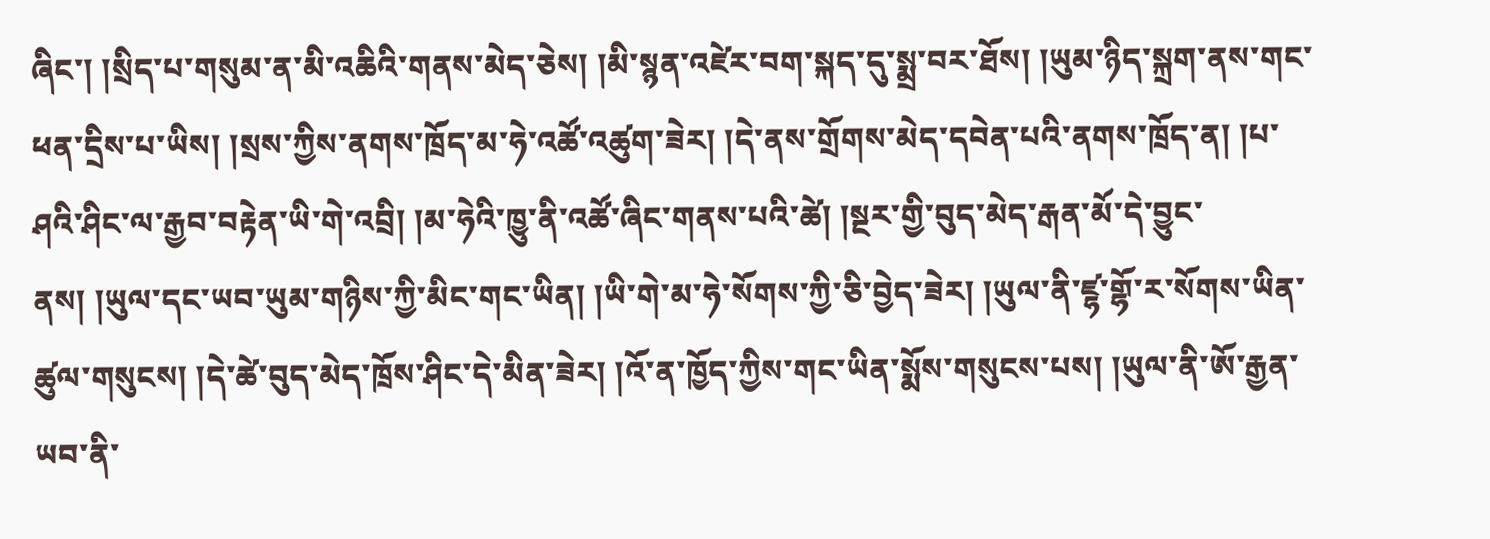ཞིང་། །སྲིད་པ་གསུམ་ན་མི་འཆིའི་གནས་མེད་ཅེས། །མི་སྙན་འཛེར་བག་སྐད་དུ་སྨྲ་བར་ཐོས། །ཡུམ་ཉིད་སྐྲག་ནས་གང་ཕན་དྲིས་པ་ཡིས། །སྲས་ཀྱིས་ནགས་ཁྲོད་མ་ཧེ་འཚོ་འཚུག་ཟེར། །དེ་ནས་གྲོགས་མེད་དབེན་པའི་ནགས་ཁྲོད་ན། །པ་ཤའི་ཤིང་ལ་རྒྱབ་བརྟེན་ཡི་གེ་འབྲི། །མ་ཧེའི་ཁྱུ་ནི་འཚོ་ཞིང་གནས་པའི་ཚེ། །སྔར་གྱི་བུད་མེད་རྒན་མོ་དེ་བྱུང་ནས། །ཡུལ་དང་ཡབ་ཡུམ་གཉིས་ཀྱི་མིང་གང་ཡིན། །ཡི་གེ་མ་ཧེ་སོགས་ཀྱི་ཅི་བྱེད་ཟེར། །ཡུལ་ནི་ཛྷ་གྷོ་ར་སོགས་ཡིན་ཚུལ་གསུངས། །དེ་ཚེ་བུད་མེད་ཁྲོས་ཤིང་དེ་མིན་ཟེར། །འོ་ན་ཁྱོད་ཀྱིས་གང་ཡིན་སྨོས་གསུངས་པས། །ཡུལ་ནི་ཨོ་རྒྱན་ཡབ་ནི་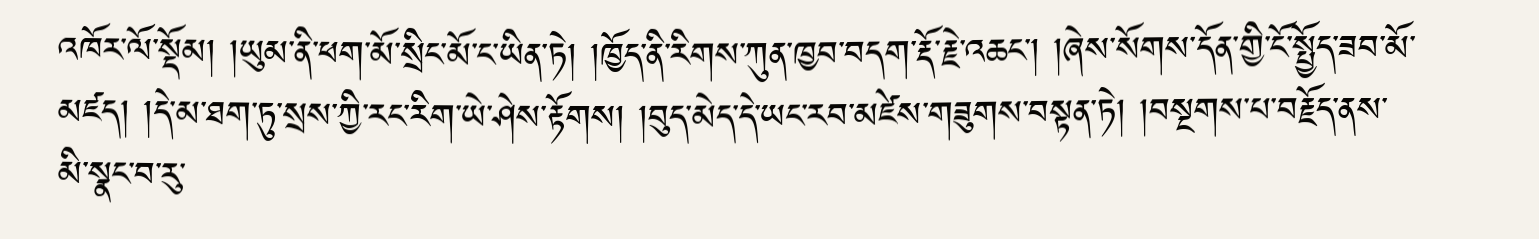འཁོར་ལོ་སྡོམ། །ཡུམ་ནི་ཕག་མོ་སྲིང་མོ་ང་ཡིན་ཏེ། །ཁྱོད་ནི་རིགས་ཀུན་ཁྱབ་བདག་རྡོ་རྗེ་འཆང་། །ཞེས་སོགས་དོན་གྱི་ངོ་སྤྱོད་ཟབ་མོ་མཛད། །དེ་མ་ཐག་ཏུ་སྲས་ཀྱི་རང་རིག་ཡེ་ཤེས་རྟོགས། །བུད་མེད་དེ་ཡང་རབ་མཛེས་གཟུགས་བསྟན་ཏེ། །བསྔགས་པ་བརྗོད་ནས་མི་སྣང་བ་རུ་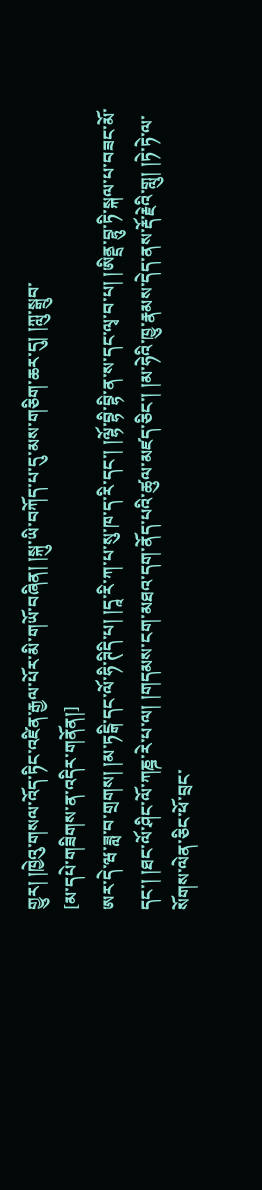གྱུར། །ཁྱེའུ་གསལ་འོད་ཏིང་འཛིན་རྒྱལ་པོར་མི་གཡོ་བཞིན། །སྐུ་ཡི་བཀོད་པ་དུ་མས་གཅིག་ཆར་དུ། །ཀླུ་སྒྲུབ་
[མ་དཔེ་གཟིགས་ན་འདིར་གནོན།]
ཨར་དེ་ཝ་ཟླ་བ་གྲགས། །མ་ཏངྒི་དང་ལོ་ཧི་ཊིདི་པ། །དཱ་རི་ཀ་པ་སུ་ཁ་ད་རི་དང་། །ལྷོ་བྷི་བྷི་ན་ས་དང་ལྭ་བ་པ། །ཨིནྡྲ་བྷུ་ཏི་སྐལ་པ་བཟང་མོ་དང་། །ཐང་ལོ་ཤིང་ལོ་ཀཎྜ་རེ་པ་ལ། །གདམས་ངག་མཐའ་དག་ནོད་པའི་ཚུལ་མཛད་ཅིང་། །མ་ཧེའི་ཁྱུ་རྣམས་དེད་ནས་རྡོ་རྗེའི་གླུ། །ཏེ་ཏེ་ལ་སོགས་ལེན་ཅིང་ཕོ་བྲང་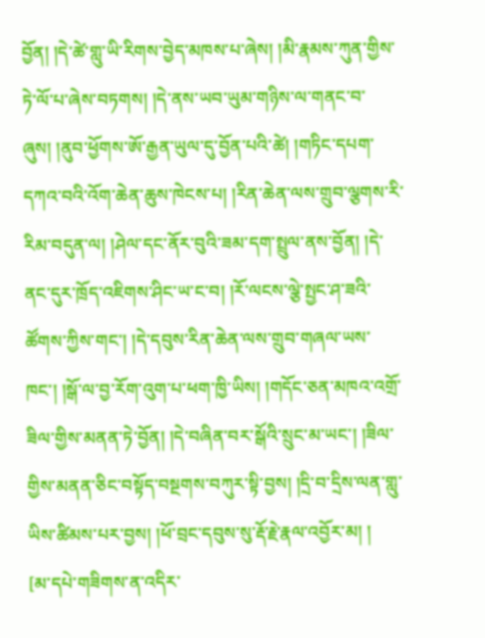བྱོན། །དེ་ཚེ་གླུ་ཡི་རིགས་བྱེད་མཁས་པ་ཞེས། །མི་རྣམས་ཀུན་གྱིས་ཏེ་ལོ་པ་ཞེས་བཏགས། །དེ་ནས་ཡབ་ཡུམ་གཉིས་ལ་གནང་བ་ཞུས། །ནུབ་ཕྱོགས་ཨོ་རྒྱན་ཡུལ་དུ་བྱོན་པའི་ཚེ། །གཏིང་དཔག་དཀའ་བའི་འོག་ཆེན་ཆུས་ཁེངས་པ། །རིན་ཆེན་ལས་གྲུབ་ལྕགས་རི་རིམ་བདུན་ལ། །ཤེལ་དང་ནོར་བུའི་ཟམ་དག་སྤྲུལ་ནས་བྱོན། །དེ་ནང་དུར་ཁྲོད་འཇིགས་ཤིང་ཡ་ང་བ། །རོ་ལངས་ལྕེ་སྤྱང་ཤ་ཟའི་ཚོགས་ཀྱིས་གང་། །དེ་དབུས་རིན་ཆེན་ལས་གྲུབ་གཞལ་ཡས་ཁང་། །སྒོ་ལ་བྱ་རོག་འུག་པ་ཕག་ཁྱི་ཡིས། །གདོང་ཅན་མཁའ་འགྲོ་ཟིལ་གྱིས་མནན་ཏེ་བྱོན། །དེ་བཞིན་བར་སྒོའི་སྲུང་མ་ཡང་། །ཟིལ་གྱིས་མནན་ཅིང་བསྟོད་བསྔགས་བཀུར་སྟི་བྱས། །དྲི་བ་དྲིས་ལན་གླུ་ཡིས་ཚིམས་པར་བྱས། །ཕོ་བྲང་དབུས་སུ་རྡོ་རྗེ་རྣལ་འབྱོར་མ། །
[མ་དཔེ་གཟིགས་ན་འདིར་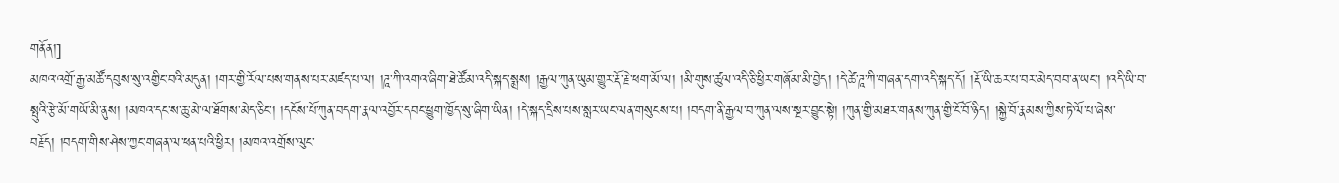གནོན།]
མཁའ་འགྲོ་རྒྱ་མཚོ་དབུས་སུ་འགྱིང་བའི་མདུན། །གར་གྱི་རོལ་པས་གནས་པར་མཛད་པ་ལ། །ཌཱ་ཀི་འགའ་ཞིག་ཐེ་ཚོམ་འདི་སྐད་སྨྲས། །རྒྱལ་ཀུན་ཡུམ་གྱུར་རྡོ་རྗེ་ཕག་མོ་ལ། །མི་གུས་ཚུལ་འདི་ཅི་ཕྱིར་གཞོམ་མི་བྱེད། །དེ་ཚེ་ཌཱ་ཀི་གཞན་དག་འདི་སྐད་དོ། །རྡོ་ཡི་ཆར་པ་བར་མེད་བབ་ན་ཡང་། །འདི་ཡི་བ་སྤུའི་རྩེ་མོ་གཡོ་མི་ནུས། །མཁའ་དང་ས་ཆུ་མེ་ལ་ཐོགས་མེད་ཅིང་། །དངོས་པོ་ཀུན་བདག་རྣལ་འབྱོར་དབང་ཕྱུག་ཁྱོད་སུ་ཞིག་ཡིན། །དེ་སྐད་དྲིས་པས་སླར་ཡང་ལན་གསུངས་པ། །བདག་ནི་རྒྱལ་བ་ཀུན་ལས་སྔར་བྱུང་སྟེ། །ཀུན་གྱི་མཐར་གནས་ཀུན་གྱི་ངོ་བོ་ཉིད། །སྐྱེ་བོ་རྣམས་ཀྱིས་ཏེ་ལོ་པ་ཞེས་བརྗོད། །བདག་གིས་ཤེས་ཀྱང་གཞན་ལ་ཕན་པའི་ཕྱིར། །མཁའ་འགྲོས་ལུང་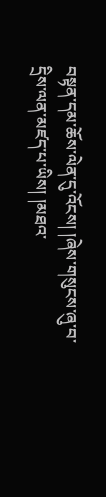བསྟན་དམ་ཆོས་ལེན་དུ་འོངས། །ཞེས་གསུངས་ཞུ་བ་དྲིས་ལན་མཛད་པ་ཡིས། །མཐའ་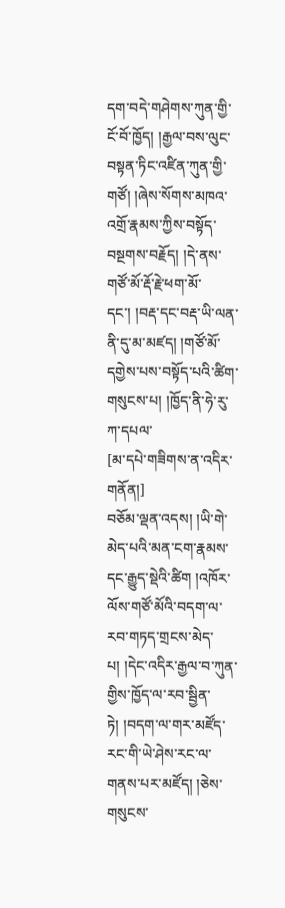དག་བདེ་གཤེགས་ཀུན་གྱི་ངོ་བོ་ཁྱོད། །རྒྱལ་བས་ལུང་བསྟན་ཏིང་འཛིན་ཀུན་གྱི་གཙོ། །ཞེས་སོགས་མཁའ་འགྲོ་རྣམས་ཀྱིས་བསྟོད་བསྔགས་བརྗོད། །དེ་ནས་གཙོ་མོ་རྡོ་རྗེ་ཕག་མོ་དང་། །བརྡ་དང་བརྡ་ཡི་ལན་ནི་དུ་མ་མཛད། །གཙོ་མོ་དགྱེས་པས་བསྟོད་པའི་ཚིག་གསུངས་པ། །ཁྱོད་ནི་ཧེ་རུ་ཀ་དཔལ་
[མ་དཔེ་གཟིགས་ན་འདིར་གནོན།]
བཅོམ་ལྡན་འདས། །ཡི་གེ་མེད་པའི་མན་ངག་རྣམས་དང་རྒྱུད་སྡེའི་ཚིག །འཁོར་ལོས་གཙོ་མོའི་བདག་ལ་རབ་གཏད་གྲངས་མེད་པ། །དེང་འདིར་རྒྱལ་བ་ཀུན་གྱིས་ཁྱོད་ལ་རབ་སྦྱིན་ཏེ། །བདག་ལ་གར་མཛོད་རང་གི་ཡེ་ཤེས་རང་ལ་གནས་པར་མཛོད། །ཅེས་གསུངས་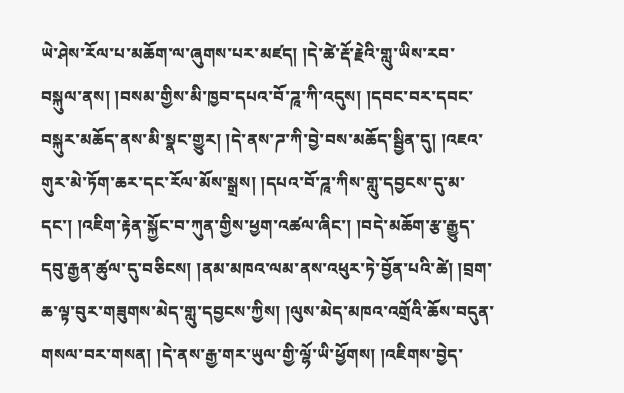ཡེ་ཤེས་རོལ་པ་མཆོག་ལ་ཞུགས་པར་མཛད། །དེ་ཚེ་རྡོ་རྗེའི་གླུ་ཡིས་རབ་བསྐུལ་ནས། །བསམ་གྱིས་མི་ཁྱབ་དཔའ་བོ་ཌཱ་ཀི་འདུས། །དབང་བར་དབང་བསྐུར་མཆོད་ནས་མི་སྣང་གྱུར། །དེ་ནས་ཌ་ཀི་བྱེ་བས་མཆོད་སྦྱིན་དུ། །འཇའ་གུར་མེ་ཏོག་ཆར་དང་རོལ་མོས་སྒྲས། །དཔའ་བོ་ཌཱ་ཀིས་གླུ་དབྱངས་དུ་མ་དང་། །འཇིག་རྟེན་སྐྱོང་བ་ཀུན་གྱིས་ཕྱག་འཚལ་ཞིང་། །བདེ་མཆོག་རྩ་རྒྱུད་དབུ་རྒྱན་ཚུལ་དུ་བཅིངས། །ནམ་མཁའ་ལམ་ནས་འཕུར་ཏེ་བྱོན་པའི་ཚེ། །བྲག་ཆ་ལྟ་བུར་གཟུགས་མེད་གླུ་དབྱངས་ཀྱིས། །ལུས་མེད་མཁའ་འགྲོའི་ཆོས་བདུན་གསལ་བར་གསན། །དེ་ནས་རྒྱ་གར་ཡུལ་གྱི་ལྷོ་ཡི་ཕྱོགས། །འཇིགས་བྱེད་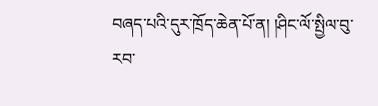བཞད་པའི་དུར་ཁྲོད་ཆེན་པོ་ན། །ཤིང་ལོ་སྤྱིལ་བུ་རབ་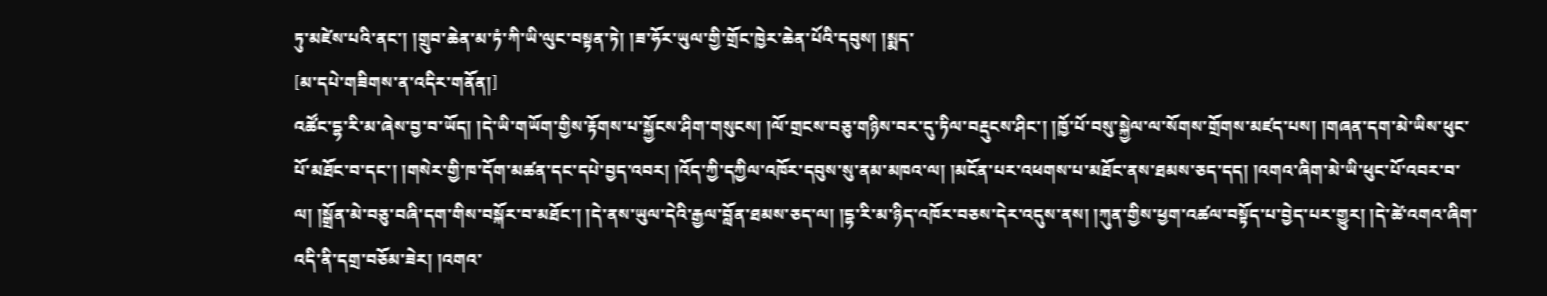ཏུ་མཛེས་པའི་ནང་། །གྲུབ་ཆེན་མ་ཏཾ་ཀི་ཡི་ལུང་བསྟན་ཏེ། །ཟ་ཧོར་ཡུལ་གྱི་གྲོང་ཁྱེར་ཆེན་པོའི་དབུས། །སྨད་
[མ་དཔེ་གཟིགས་ན་འདིར་གནོན།]
འཚོང་དྷ་རི་མ་ཞེས་བྱ་བ་ཡོད། །དེ་ཡི་གཡོག་གྱིས་རྟོགས་པ་སྐྱོངས་ཤིག་གསུངས། །ལོ་གྲངས་བཅུ་གཉིས་བར་དུ་ཏིལ་བརྡུངས་ཤིང་། །ཁྱོ་པོ་བསུ་སྐྱེལ་ལ་སོགས་གྲོགས་མཛད་པས། །གཞན་དག་མེ་ཡིས་ཕུང་པོ་མཐོང་བ་དང་། །གསེར་གྱི་ཁ་དོག་མཚན་དང་དཔེ་བྱད་འབར། །འོད་ཀྱི་དཀྱིལ་འཁོར་དབུས་སུ་ནམ་མཁའ་ལ། །མངོན་པར་འཕགས་པ་མཐོང་ནས་ཐམས་ཅད་དད། །འགའ་ཞིག་མེ་ཡི་ཕུང་པོ་འབར་བ་ལ། །སྒྲོན་མེ་བཅུ་བཞི་དག་གིས་བསྐོར་བ་མཐོང་། །དེ་ནས་ཡུལ་དེའི་རྒྱལ་བློན་ཐམས་ཅད་ལ། །དྷ་རི་མ་ཉིད་འཁོར་བཅས་དེར་འདུས་ནས། །ཀུན་གྱིས་ཕྱག་འཚལ་བསྟོད་པ་བྱེད་པར་གྱུར། །དེ་ཚེ་འགའ་ཞིག་འདི་ནི་དགྲ་བཅོམ་ཟེར། །འགའ་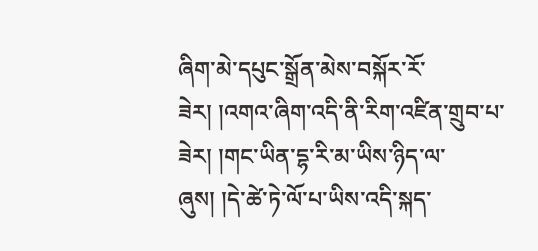ཞིག་མེ་དཔུང་སྒྲོན་མེས་བསྐོར་རོ་ཟེར། །འགའ་ཞིག་འདི་ནི་རིག་འཛིན་གྲུབ་པ་ཟེར། །གང་ཡིན་དྷ་རི་མ་ཡིས་ཉིད་ལ་ཞུས། །དེ་ཚེ་ཏེ་ལོ་པ་ཡིས་འདི་སྐད་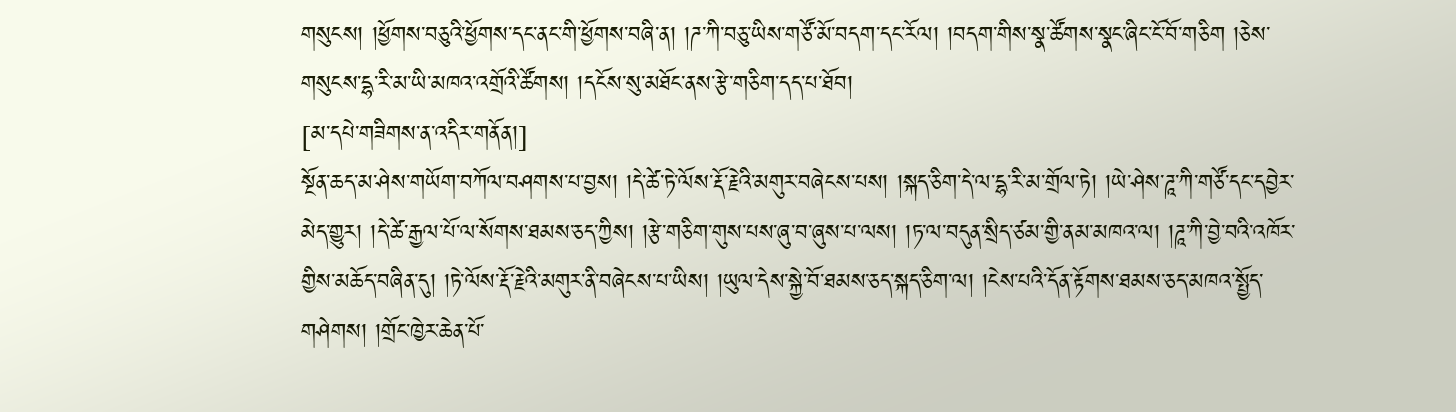གསུངས། །ཕྱོགས་བཅུའི་ཕྱོགས་དང་ནང་གི་ཕྱོགས་བཞི་ན། །ཌ་ཀི་བཅུ་ཡིས་གཙོ་མོ་བདག་དང་རོལ། །བདག་གིས་སྣ་ཚོགས་སྣང་ཞིང་ངོ་བོ་གཅིག །ཅེས་གསུངས་དྷ་རི་མ་ཡི་མཁའ་འགྲོའི་ཚོགས། །དངོས་སུ་མཐོང་ནས་རྩེ་གཅིག་དད་པ་ཐོབ།
[མ་དཔེ་གཟིགས་ན་འདིར་གནོན།]
སྔོན་ཆད་མ་ཤེས་གཡོག་བཀོལ་བཤགས་པ་བྱས། །དེ་ཚེ་ཏེ་ལོས་རྡོ་རྗེའི་མགུར་བཞེངས་པས། །སྐད་ཅིག་དེ་ལ་དྷ་རི་མ་གྲོལ་ཏེ། །ཡེ་ཤེས་ཌཱ་ཀི་གཙོ་དང་དབྱེར་མེད་གྱུར། །དེ་ཚེ་རྒྱལ་པོ་ལ་སོགས་ཐམས་ཅད་ཀྱིས། །རྩེ་གཅིག་གུས་པས་ཞུ་བ་ཞུས་པ་ལས། །ཏ་ལ་བདུན་སྲིད་ཙམ་གྱི་ནམ་མཁའ་ལ། །ཌཱ་ཀི་བྱེ་བའི་འཁོར་གྱིས་མཆོད་བཞིན་དུ། །ཏེ་ལོས་རྡོ་རྗེའི་མགུར་ནི་བཞེངས་པ་ཡིས། །ཡུལ་དེས་སྐྱེ་བོ་ཐམས་ཅད་སྐད་ཅིག་ལ། །ངེས་པའི་དོན་རྟོགས་ཐམས་ཅད་མཁའ་སྤྱོད་གཤེགས། །གྲོང་ཁྱེར་ཆེན་པོ་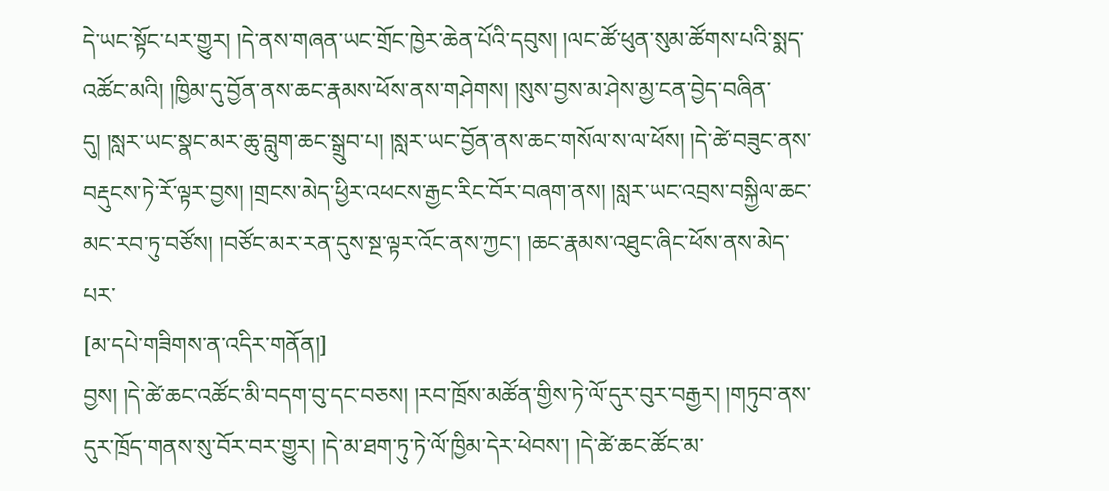དེ་ཡང་སྟོང་པར་གྱུར། །དེ་ནས་གཞན་ཡང་གྲོང་ཁྱེར་ཆེན་པོའི་དབུས། །ལང་ཚོ་ཕུན་སུམ་ཚོགས་པའི་སྨད་འཚོང་མའི། །ཁྱིམ་དུ་བྱོན་ནས་ཆང་རྣམས་ཕོས་ནས་གཤེགས། །སུས་བྱས་མ་ཤེས་མྱ་ངན་བྱེད་བཞིན་དུ། །སླར་ཡང་སྣང་མར་ཆུ་བླུག་ཆང་སྒྲུབ་པ། །སླར་ཡང་བྱོན་ནས་ཆང་གསོལ་ས་ལ་ཕོས། །དེ་ཚེ་བཟུང་ནས་བརྡུངས་ཏེ་རོ་ལྟར་བྱས། །གྲངས་མེད་ཕྱིར་འཕངས་རྒྱང་རིང་བོར་བཞག་ནས། །སླར་ཡང་འབྲས་བསྐྱིལ་ཆང་མང་རབ་ཏུ་བཙོས། །བཙོང་མར་རན་དུས་སྔ་ལྟར་འོང་ནས་ཀྱང་། །ཆང་རྣམས་འཐུང་ཞིང་ཕོས་ནས་མེད་པར་
[མ་དཔེ་གཟིགས་ན་འདིར་གནོན།]
བྱས། །དེ་ཚེ་ཆང་འཚོང་མི་བདག་བུ་དང་བཅས། །རབ་ཁྲོས་མཚོན་གྱིས་ཏེ་ལོ་དུར་བུར་བརྒྱར། །གཏུབ་ནས་དུར་ཁྲོད་གནས་སུ་བོར་བར་གྱུར། །དེ་མ་ཐག་ཏུ་ཏེ་ལོ་ཁྱིམ་དེར་ཕེབས་། །དེ་ཚེ་ཆང་ཚོང་མ་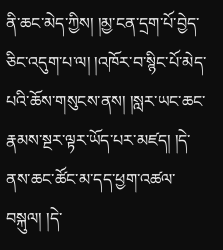ནི་ཆང་མེད་ཀྱིས། །མྱ་ངན་དྲག་པོ་བྱེད་ཅིང་འདུག་པ་ལ། །འཁོར་བ་སྙིང་པོ་མེད་པའི་ཆོས་གསུངས་ནས། །སླར་ཡང་ཆང་རྣམས་སྔར་ལྟར་ཡོད་པར་མཛད། །དེ་ནས་ཆང་ཚོང་མ་དད་ཕྱག་འཚལ་བསྐུལ། །དེ་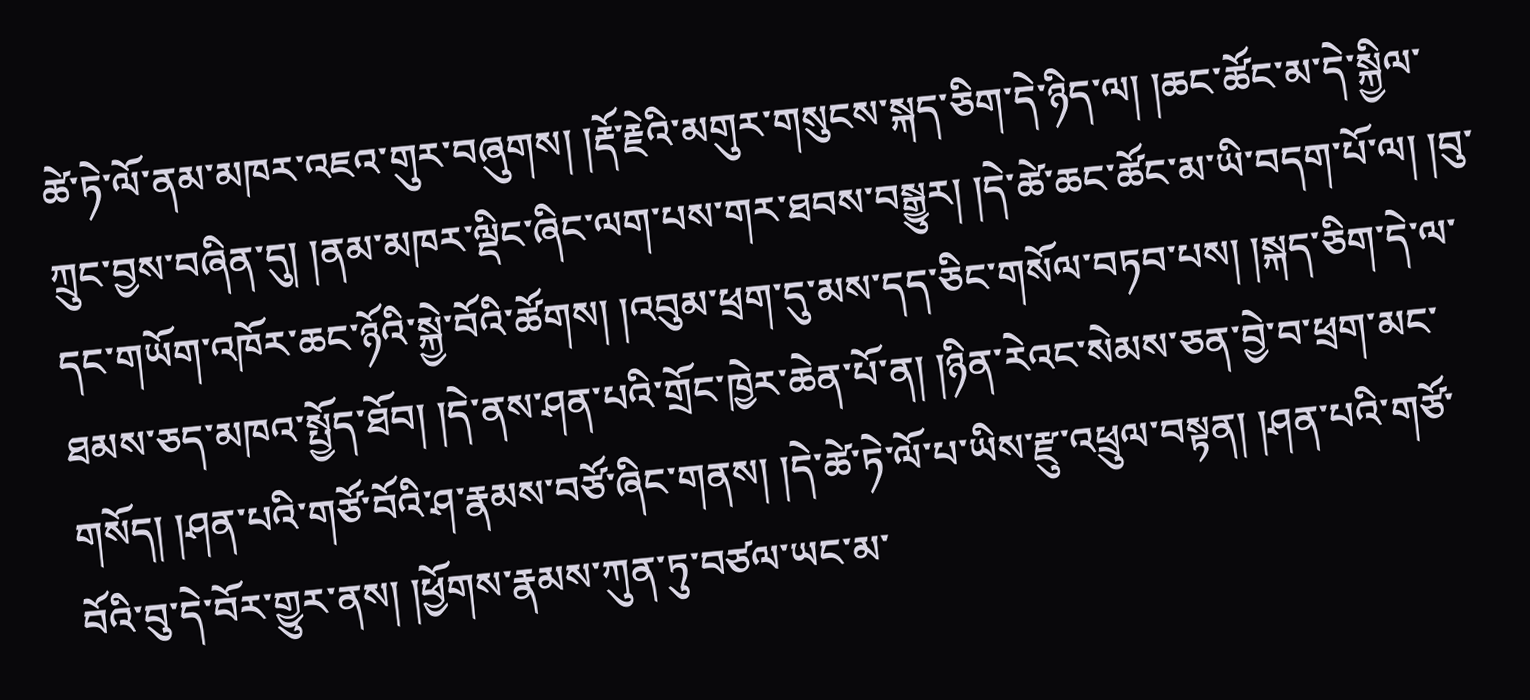ཚེ་ཏེ་ལོ་ནམ་མཁར་འཇའ་གུར་བཞུགས། །རྡོ་རྗེའི་མགུར་གསུངས་སྐད་ཅིག་དེ་ཉིད་ལ། །ཆང་ཚོང་མ་དེ་སྐྱིལ་ཀྲུང་བྱས་བཞིན་དུ། །ནམ་མཁར་ལྡིང་ཞིང་ལག་པས་གར་ཐབས་བསྒྱུར། །དེ་ཚེ་ཆང་ཚོང་མ་ཡི་བདག་པོ་ལ། །བུ་དང་གཡོག་འཁོར་ཆང་ཉོའི་སྐྱེ་བོའི་ཚོགས། །འབུམ་ཕྲག་དུ་མས་དད་ཅིང་གསོལ་བཏབ་པས། །སྐད་ཅིག་དེ་ལ་ཐམས་ཅད་མཁའ་སྤྱོད་ཐོབ། །དེ་ནས་ཤན་པའི་གྲོང་ཁྱེར་ཆེན་པོ་ན། །ཉིན་རེའང་སེམས་ཅན་བྱེ་བ་ཕྲག་མང་གསོད། །ཤན་པའི་གཙོ་བོའི་ཤ་རྣམས་བཙོ་ཞིང་གནས། །དེ་ཚེ་ཏེ་ལོ་པ་ཡིས་རྫུ་འཕྲུལ་བསྟན། །ཤན་པའི་གཙོ་བོའི་བུ་དེ་བོར་གྱུར་ནས། །ཕྱོགས་རྣམས་ཀུན་ཏུ་བཙལ་ཡང་མ་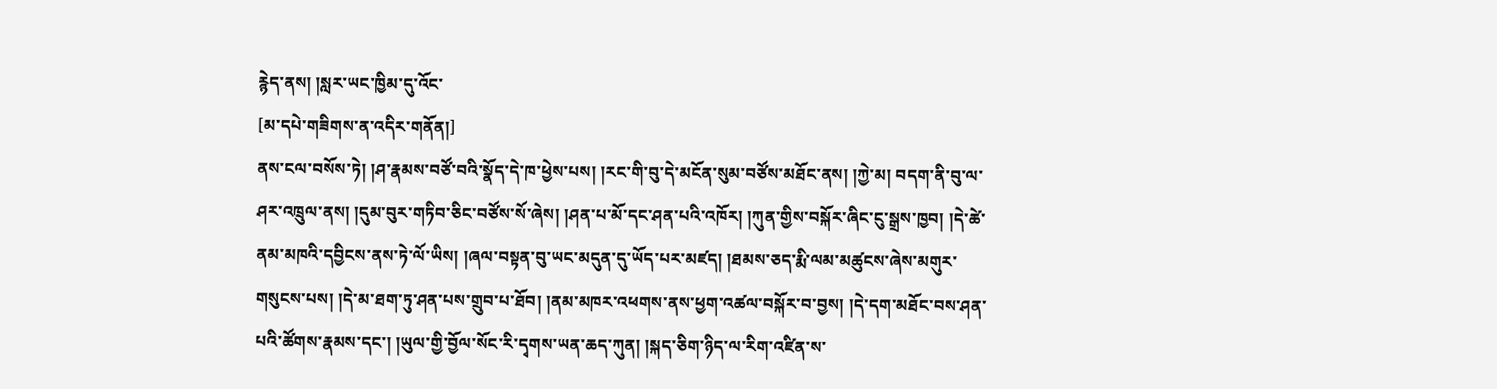རྙེད་ནས། །སླར་ཡང་ཁྱིམ་དུ་འོང་
[མ་དཔེ་གཟིགས་ན་འདིར་གནོན།]
ནས་ངལ་བསོས་ཏེ། །ཤ་རྣམས་བཙོ་བའི་སྣོད་དེ་ཁ་ཕྱེས་པས། །རང་གི་བུ་དེ་མངོན་སུམ་བཙོས་མཐོང་ནས། །ཀྱེ་མ། བདག་ནི་བུ་ལ་ཤར་འཁྲུལ་ནས། །དུམ་བུར་གཏིབ་ཅིང་བཙོས་སོ་ཞེས། །ཤན་པ་མོ་དང་ཤན་པའི་འཁོར། །ཀུན་གྱིས་བསྐོར་ཞིང་ངུ་སྒྲས་ཁྱབ། །དེ་ཚེ་ནམ་མཁའི་དབྱིངས་ནས་ཏེ་ལོ་ཡིས། །ཞལ་བསྟན་བུ་ཡང་མདུན་དུ་ཡོད་པར་མཛད། །ཐམས་ཅད་རྨི་ལམ་མཚུངས་ཞེས་མགུར་གསུངས་པས། །དེ་མ་ཐག་ཏུ་ཤན་པས་གྲུབ་པ་ཐོབ། །ནམ་མཁར་འཕགས་ནས་ཕྱག་འཚལ་བསྐོར་བ་བྱས། །དེ་དག་མཐོང་བས་ཤན་པའི་ཚོགས་རྣམས་དང་། །ཡུལ་གྱི་བྱོལ་སོང་རི་དྭགས་ཡན་ཆད་ཀུན། །སྐད་ཅིག་ཉིད་ལ་རིག་འཛིན་ས་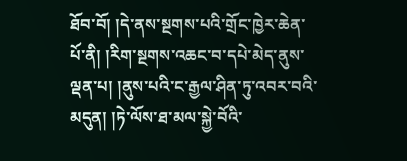ཐོབ་བོ། །དེ་ནས་སྔགས་པའི་གྲོང་ཁྱེར་ཆེན་པོ་ནི། །རིག་སྔགས་འཆང་བ་དཔེ་མེད་ནུས་ལྡན་པ། །ནུས་པའི་ང་རྒྱལ་ཤིན་ཏུ་འབར་བའི་མདུན། །ཏེ་ལོས་ཐ་མལ་སྐྱེ་བོའི་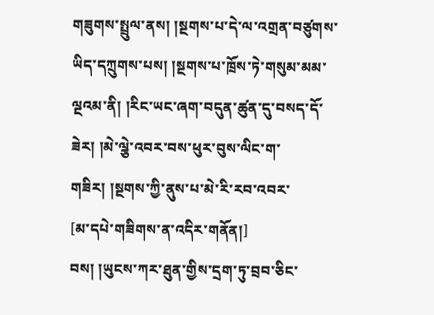གཟུགས་སྤྲུལ་ནས། །སྔགས་པ་དེ་ལ་འགྲན་བཙུགས་ཡིད་དཀྲུགས་པས། །སྔགས་པ་ཁྲོས་ཏེ་གསུམ་མམ་ལྔའམ་ནི། །རིང་ཡང་ཞག་བདུན་ཚུན་དུ་བསད་དོ་ཟེར། །མེ་ལྕེ་འབར་བས་ཕུར་བུས་ལིང་ག་གཟིར། །སྔགས་ཀྱི་ནུས་པ་མེ་རི་རབ་འབར་
[མ་དཔེ་གཟིགས་ན་འདིར་གནོན།]
བས། །ཡུངས་ཀར་ཐུན་གྱིས་དྲག་ཏུ་བྲབ་ཅིང་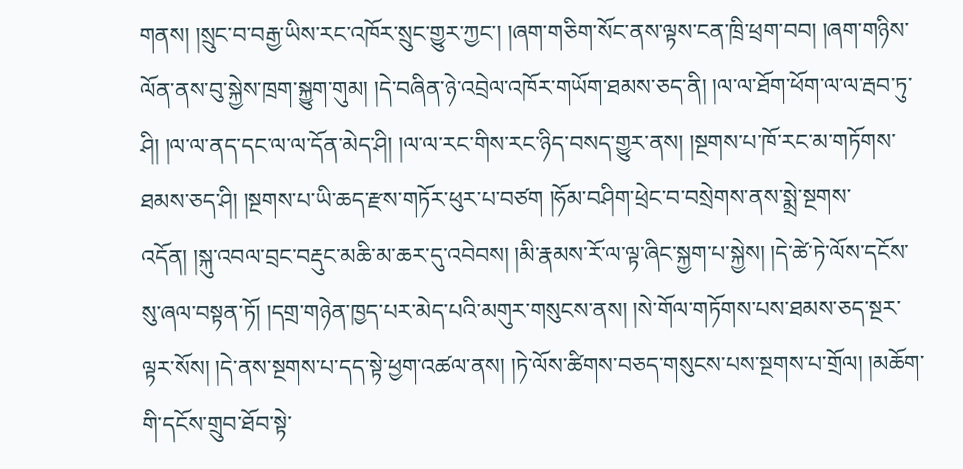གནས། །སྲུང་བ་བརྒྱ་ཡིས་རང་འཁོར་སྲུང་གྱུར་ཀྱང་། །ཞག་གཅིག་སོང་ནས་ལྟས་ངན་ཁྲི་ཕྲག་བབ། །ཞག་གཉིས་ལོན་ནས་བུ་སྐྱེས་ཁྲག་སྐྱུག་གུམ། །དེ་བཞིན་ཉེ་འབྲེལ་འཁོར་གཡོག་ཐམས་ཅད་ནི། །ལ་ལ་ཐོག་ཕོག་ལ་ལ་རྦབ་ཏུ་ཤི། །ལ་ལ་ནད་དང་ལ་ལ་དོན་མེད་ཤི། །ལ་ལ་རང་གིས་རང་ཉིད་བསད་གྱུར་ནས། །སྔགས་པ་ཁོ་རང་མ་གཏོགས་ཐམས་ཅད་ཤི། །སྔགས་པ་ཡི་ཆད་རྫས་གཏོར་ཕུར་པ་བཙག །ཧོམ་བཤིག་ཕྲེང་བ་བསྲེགས་ནས་སྨྲེ་སྔགས་འདོན། །སྐུ་འབལ་བྲང་བརྡུང་མཆི་མ་ཆར་དུ་འབེབས། །མི་རྣམས་རོ་ལ་ལྟ་ཞིང་སྐྱག་པ་སྐྱེས། །དེ་ཚེ་ཏེ་ལོས་དངོས་སུ་ཞལ་བསྟན་ཏོ། །དགྲ་གཉེན་ཁྱད་པར་མེད་པའི་མགུར་གསུངས་ནས། །སེ་གོལ་གཏོགས་པས་ཐམས་ཅད་སྔར་ལྟར་སོས། །དེ་ནས་སྔགས་པ་དད་སྟེ་ཕྱག་འཚལ་ནས། །ཏེ་ལོས་ཚིགས་བཅད་གསུངས་པས་སྔགས་པ་གྲོལ། །མཆོག་གི་དངོས་གྲུབ་ཐོབ་སྟེ་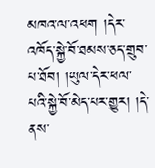མཁའ་ལ་འཕག །དེར་འཁོད་སྐྱེ་བོ་ཐམས་ཅད་གྲུབ་པ་ཐོབ། །ཡུལ་དེར་ཕལ་པའི་སྐྱེ་བོ་མེད་པར་གྱུར། །དེ་ནས་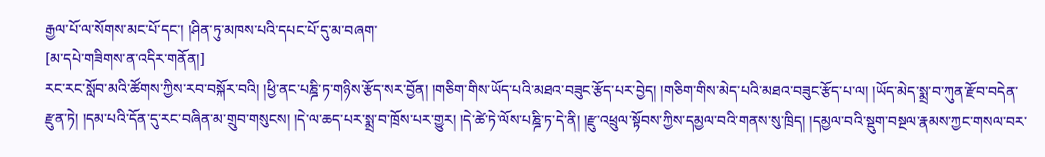རྒྱལ་པོ་ལ་སོགས་མང་པོ་དང་། །ཤིན་ཏུ་མཁས་པའི་དཔང་པོ་དུ་མ་བཞག་
[མ་དཔེ་གཟིགས་ན་འདིར་གནོན།]
རང་རང་སློབ་མའི་ཚོགས་ཀྱིས་རབ་བསྐོར་བའི། །ཕྱི་ནང་པཎྜི་ཏ་གཉིས་རྩོད་སར་བྱོན། །གཅིག་གིས་ཡོད་པའི་མཐའ་བཟུང་རྩོད་པར་བྱེད། །གཅིག་གིས་མེད་པའི་མཐའ་བཟུང་རྩོད་པ་ལ། །ཡོད་མེད་སྨྲ་བ་ཀུན་རྫོབ་བདེན་རྫུན་ཏེ། །དམ་པའི་དོན་དུ་རང་བཞིན་མ་གྲུབ་གསུངས། །དེ་ལ་ཆད་པར་སྨྲ་བ་ཁྲོས་པར་གྱུར། །དེ་ཚེ་ཏེ་ལོས་པཎྜི་ཏ་དེ་ནི། །རྫུ་འཕྲུལ་སྟོབས་ཀྱིས་དམྱལ་བའི་གནས་སུ་ཁྲིད། །དམྱལ་བའི་སྡུག་བསྔལ་རྣམས་ཀྱང་གསལ་བར་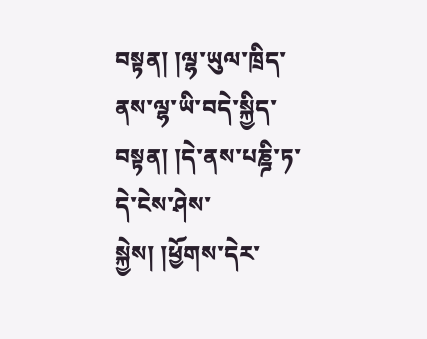བསྟན། །ལྷ་ཡུལ་ཁྲིད་ནས་ལྷ་ཡི་བདེ་སྐྱིད་བསྟན། །དེ་ནས་པཎྜི་ཏ་དེ་ངེས་ཤེས་སྐྱེས། །ཕྱོགས་དེར་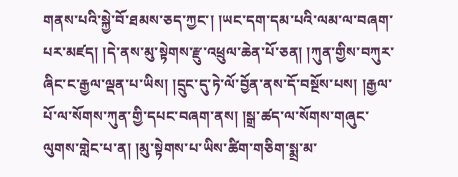གནས་པའི་སྐྱེ་བོ་ཐམས་ཅད་ཀྱང་། །ཡང་དག་དམ་པའི་ལམ་ལ་བཞག་པར་མཛད། །དེ་ནས་མུ་སྟེགས་རྫུ་འཕྲུལ་ཆེན་པོ་ཅན། །ཀུན་གྱིས་བཀུར་ཞིང་ང་རྒྱལ་ལྡན་པ་ཡིས། །དྲུང་དུ་ཏེ་ལོ་བྱོན་ནས་དོ་བསྔོས་པས། །རྒྱལ་པོ་ལ་སོགས་ཀུན་གྱི་དཔང་བཞག་ནས། །སྒྲ་ཚད་ལ་སོགས་གཞུང་ལུགས་གླེང་པ་ན། །མུ་སྟེགས་པ་ཡིས་ཚིག་གཅིག་སྨྲ་མ་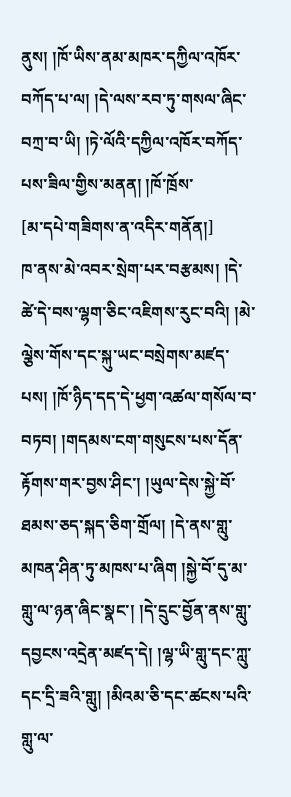ནུས། །ཁོ་ཡིས་ནམ་མཁར་དཀྱིལ་འཁོར་བཀོད་པ་ལ། །དེ་ལས་རབ་ཏུ་གསལ་ཞིང་བཀྲ་བ་ཡི། །ཏེ་ལོའི་དཀྱིལ་འཁོར་བཀོད་པས་ཟིལ་གྱིས་མནན། །ཁོ་ཁྲོས་
[མ་དཔེ་གཟིགས་ན་འདིར་གནོན།]
ཁ་ནས་མེ་འབར་སྲེག་པར་བརྩམས། །དེ་ཚེ་དེ་བས་ལྷག་ཅིང་འཇིགས་རུང་བའི། །མེ་ལྕེས་གོས་དང་སྐུ་ཡང་བསྲེགས་མཛད་པས། །ཁོ་ཉིད་དད་དེ་ཕྱག་འཚལ་གསོལ་བ་བཏབ། །གདམས་ངག་གསུངས་པས་དོན་རྟོགས་གར་བྱས་ཤིང་། །ཡུལ་དེས་སྐྱེ་བོ་ཐམས་ཅད་སྐད་ཅིག་གྲོལ། །དེ་ནས་གླུ་མཁན་ཤིན་ཏུ་མཁས་པ་ཞིག །སྐྱེ་བོ་དུ་མ་གླུ་ལ་ཉན་ཞིང་སྣང་། །དེ་དྲུང་བྱོན་ནས་གླུ་དབྱངས་འདྲེན་མཛད་དེ། །ལྷ་ཡི་གླུ་དང་ཀླུ་དང་དྲི་ཟའི་གླུ། །མིའམ་ཅི་དང་ཚངས་པའི་གླུ་ལ་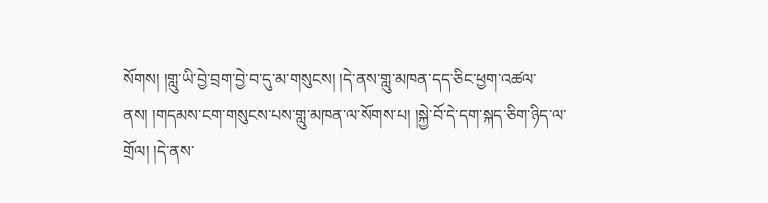སོགས། །གླུ་ཡི་བྱེ་བྲག་བྱེ་བ་དུ་མ་གསུངས། །དེ་ནས་གླུ་མཁན་དད་ཅིང་ཕྱག་འཚལ་ནས། །གདམས་ངག་གསུངས་པས་གླུ་མཁན་ལ་སོགས་པ། །སྐྱེ་བོ་དེ་དག་སྐད་ཅིག་ཉིད་ལ་གྲོལ། །དེ་ནས་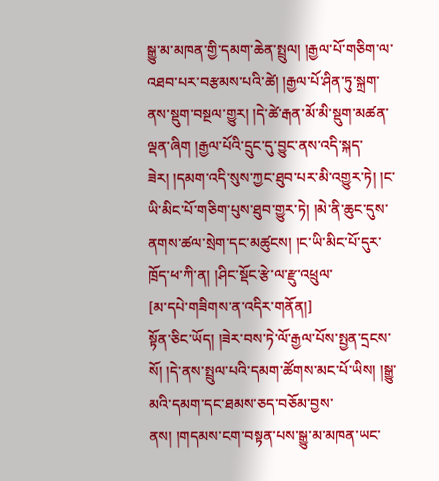སྒྱུ་མ་མཁན་གྱི་དམག་ཆེན་སྤྲུལ། །རྒྱལ་པོ་གཅིག་ལ་འཐབ་པར་བརྩམས་པའི་ཚེ། །རྒྱལ་པོ་ཤིན་ཏུ་སྐྲག་ནས་སྡུག་བསྔལ་གྱུར། །དེ་ཚེ་རྒན་མོ་མི་སྡུག་མཚན་ལྡན་ཞིག །རྒྱལ་པོའི་དྲུང་དུ་བྱུང་ནས་འདི་སྐད་ཟེར། །དམག་འདི་སུས་ཀྱང་ཐུབ་པར་མི་འགྱུར་ཏེ། །ང་ཡི་མིང་པོ་གཅིག་པུས་ཐུབ་གྱུར་ཏེ། །མེ་ནི་ཆུང་དུས་ནགས་ཚལ་སྲེག་དང་མཚུངས། །ང་ཡི་མིང་པོ་དུར་ཁྲོད་ཕ་ཀི་ན། །ཤིང་སྡོང་རྩེ་ལ་རྫུ་འཕྲུལ་
[མ་དཔེ་གཟིགས་ན་འདིར་གནོན།]
སྟོན་ཅིང་ཡོད། །ཟེར་བས་ཏེ་ལོ་རྒྱལ་པོས་སྤྱན་དྲངས་སོ། །དེ་ནས་སྤྲུལ་པའི་དམག་ཚོགས་མང་པོ་ཡིས། །སྒྱུ་མའི་དམག་དང་ཐམས་ཅད་བཅོམ་བྱས་ནས། །གདམས་ངག་བསྟན་པས་སྒྱུ་མ་མཁན་ཡང་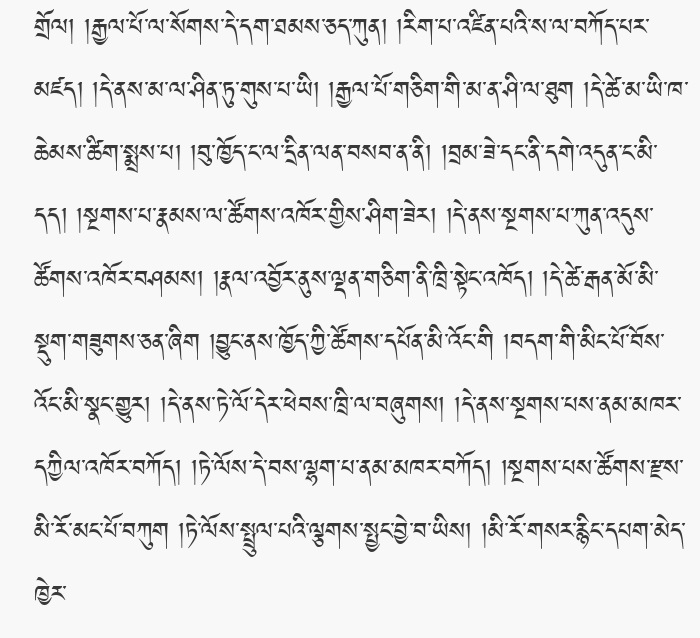གྲོལ། །རྒྱལ་པོ་ལ་སོགས་དེ་དག་ཐམས་ཅད་ཀུན། །རིག་པ་འཛིན་པའི་ས་ལ་བཀོད་པར་མཛད། །དེ་ནས་མ་ལ་ཤིན་ཏུ་གུས་པ་ཡི། །རྒྱལ་པོ་གཅིག་གི་མ་ན་ཤི་ལ་ཐུག །དེ་ཚེ་མ་ཡི་ཁ་ཆེམས་ཚིག་སྨྲས་པ། །བུ་ཁྱོད་ང་ལ་དྲིན་ལན་བསབ་ན་ནི། །བྲམ་ཟེ་དང་ནི་དགེ་འདུན་ང་མི་དད། །སྔགས་པ་རྣམས་ལ་ཚོགས་འཁོར་གྱིས་ཤིག་ཟེར། །དེ་ནས་སྔགས་པ་ཀུན་འདུས་ཚོགས་འཁོར་བཤམས། །རྣལ་འབྱོར་ནུས་ལྡན་གཅིག་ནི་ཁྲི་སྟེང་འཁོད། །དེ་ཚེ་རྒན་མོ་མི་སྡུག་གཟུགས་ཅན་ཞིག །བྱུང་ནས་ཁྱོད་ཀྱི་ཚོགས་དཔོན་མི་འོང་གི །བདག་གི་མིང་པོ་བོས་འོང་མི་སྣང་གྱུར། །དེ་ནས་ཏེ་ལོ་དེར་ཕེབས་ཁྲི་ལ་བཞུགས། །དེ་ནས་སྔགས་པས་ནམ་མཁར་དཀྱིལ་འཁོར་བཀོད། །ཏེ་ལོས་དེ་བས་ལྷག་པ་ནམ་མཁར་བཀོད། །སྔགས་པས་ཚོགས་རྫས་མི་རོ་མང་པོ་བཀུག །ཏེ་ལོས་སྤྲུལ་པའི་ལྕགས་སྤྱང་བྱེ་བ་ཡིས། །མི་རོ་གསར་རྙིང་དཔག་མེད་ཁྱེར་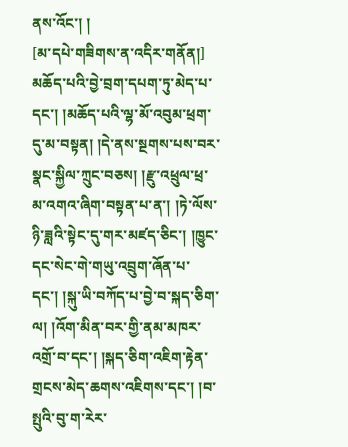ནས་འོང་། །
[མ་དཔེ་གཟིགས་ན་འདིར་གནོན།]
མཆོད་པའི་བྱེ་བྲག་དཔག་ཏུ་མེད་པ་དང་། །མཆོད་པའི་ལྷ་མོ་འབུམ་ཕྲག་དུ་མ་བསྟན། །དེ་ནས་སྔགས་པས་བར་སྣང་སྐྱིལ་ཀྲུང་བཅས། །རྫུ་འཕྲུལ་ཕྲ་མ་འགའ་ཞིག་བསྟན་པ་ན་། །ཏེ་ལོས་ཉི་ཟླའི་སྟེང་དུ་གར་མཛད་ཅིང་། །ཁྱུང་དང་སེང་གེ་གཡུ་འབྲུག་ཞོན་པ་དང་། །སྐུ་ཡི་བཀོད་པ་བྱེ་བ་སྐད་ཅིག་ལ། །འོག་མིན་བར་གྱི་ནམ་མཁར་འགྲོ་བ་དང་། །སྐད་ཅིག་འཇིག་རྟེན་གྲངས་མེད་ཆགས་འཇིགས་དང་། །བ་སྤུའི་བུ་ག་རེར་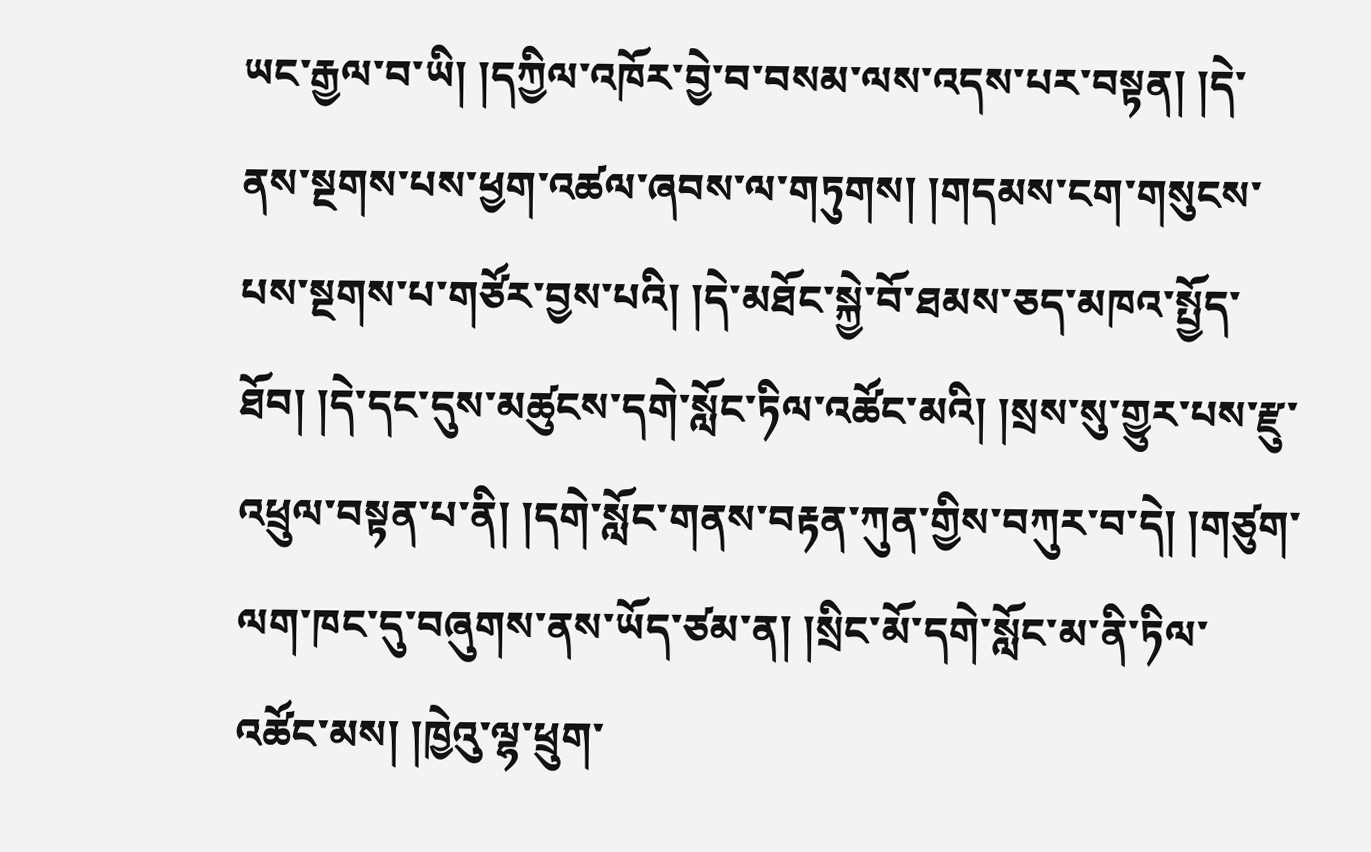ཡང་རྒྱལ་བ་ཡི། །དཀྱིལ་འཁོར་བྱེ་བ་བསམ་ལས་འདས་པར་བསྟན། །དེ་ནས་སྔགས་པས་ཕྱག་འཚལ་ཞབས་ལ་གཏུགས། །གདམས་ངག་གསུངས་པས་སྔགས་པ་གཙོར་བྱས་པའི། །དེ་མཐོང་སྐྱེ་བོ་ཐམས་ཅད་མཁའ་སྤྱོད་ཐོབ། །དེ་དང་དུས་མཚུངས་དགེ་སློང་ཏིལ་འཚོང་མའི། །སྲས་སུ་གྱུར་པས་རྫུ་འཕྲུལ་བསྟན་པ་ནི། །དགེ་སློང་གནས་བརྟན་ཀུན་གྱིས་བཀུར་བ་དེ། །གཙུག་ལག་ཁང་དུ་བཞུགས་ནས་ཡོད་ཙམ་ན། །སྲིང་མོ་དགེ་སློང་མ་ནི་ཏིལ་འཚོང་མས། །ཁྱེའུ་ལྷ་ཕྲུག་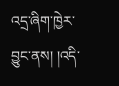འདྲ་ཞིག་ཁྱེར་བྱུང་ནས། །འདི་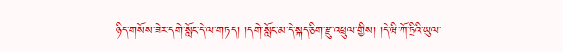ཉིད་གསོས་ཟེར་དགེ་སློང་དེ་ལ་གཏད། །དགེ་སློང་མ་དེ་སྐད་ཅིག་རྫུ་འཕྲུལ་གྱིས། །དེ་ཝི་ཀོ་ཏྲིའི་ཡུལ་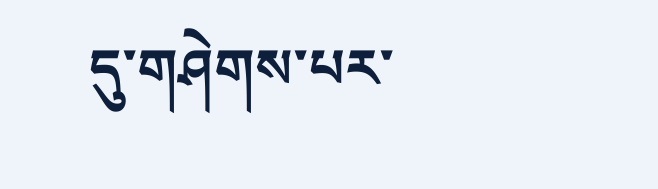དུ་གཤེགས་པར་